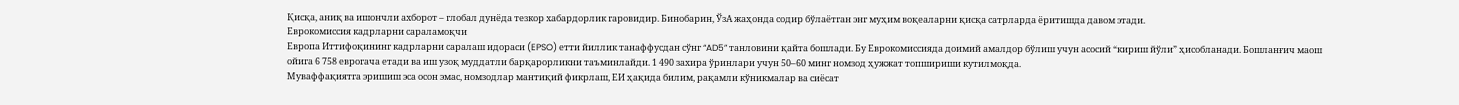Қисқа, аниқ ва ишончли ахборот – глобал дунёда тезкор хабардорлик гаровидир. Бинобарин, ЎзА жаҳонда содир бўлаётган энг муҳим воқеаларни қисқа сатрларда ёритишда давом этади.
Еврокомиссия кадрларни сараламоқчи
Европа Иттифоқининг кадрларни саралаш идораси (EPSO) етти йиллик танаффусдан сўнг “AD5” танловини қайта бошлади. Бу Еврокомиссияда доимий амалдор бўлиш учун асосий “кириш йўли” ҳисобланади. Бошланғич маош ойига 6 758 еврогача етади ва иш узоқ муддатли барқарорликни таъминлайди. 1 490 захира ўринлари учун 50–60 минг номзод ҳужжат топшириши кутилмоқда.
Муваффақиятга эришиш эса осон эмас, номзодлар мантиқий фикрлаш, ЕИ ҳақида билим, рақамли кўникмалар ва сиёсат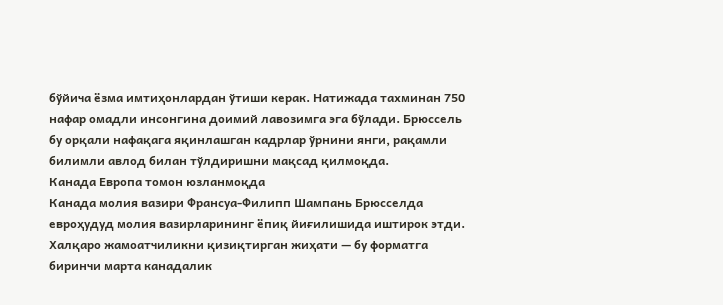бўйича ёзма имтиҳонлардан ўтиши керак. Натижада тахминан 750 нафар омадли инсонгина доимий лавозимга эга бўлади. Брюссель бу орқали нафақага яқинлашган кадрлар ўрнини янги, рақамли билимли авлод билан тўлдиришни мақсад қилмоқда.
Канада Европа томон юзланмоқда
Канада молия вазири Франсуа-Филипп Шампань Брюсселда евроҳудуд молия вазирларининг ёпиқ йиғилишида иштирок этди. Халқаро жамоатчиликни қизиқтирган жиҳати — бу форматга биринчи марта канадалик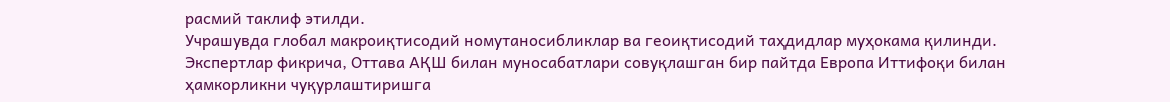расмий таклиф этилди.
Учрашувда глобал макроиқтисодий номутаносибликлар ва геоиқтисодий таҳдидлар муҳокама қилинди. Экспертлар фикрича, Оттава АҚШ билан муносабатлари совуқлашган бир пайтда Европа Иттифоқи билан ҳамкорликни чуқурлаштиришга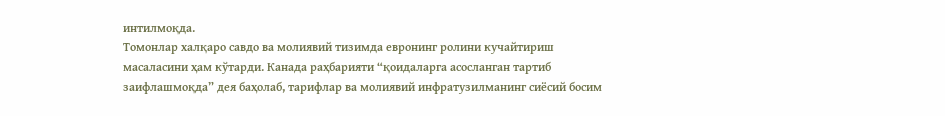интилмоқда.
Томонлар халқаро савдо ва молиявий тизимда евронинг ролини кучайтириш масаласини ҳам кўтарди. Канада раҳбарияти “қоидаларга асосланган тартиб заифлашмоқда” дея баҳолаб, тарифлар ва молиявий инфратузилманинг сиёсий босим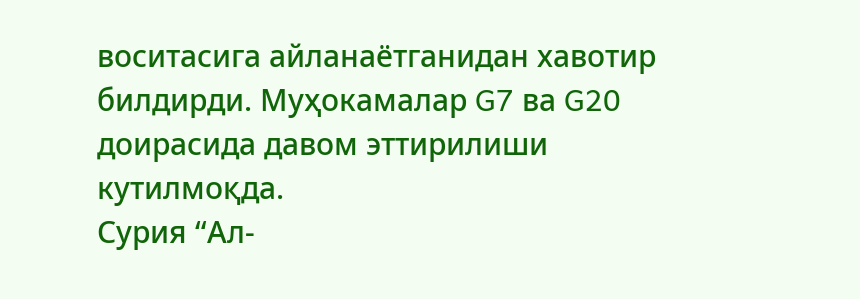воситасига айланаётганидан хавотир билдирди. Муҳокамалар G7 ва G20 доирасида давом эттирилиши кутилмоқда.
Сурия “Ал-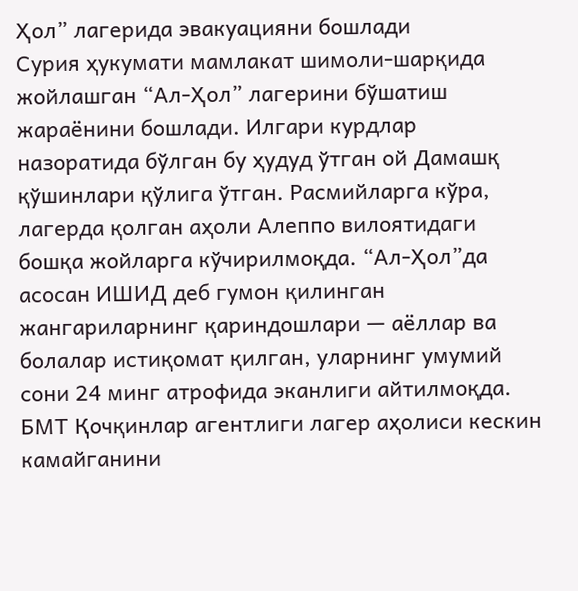Ҳол” лагерида эвакуацияни бошлади
Сурия ҳукумати мамлакат шимоли-шарқида жойлашган “Ал-Ҳол” лагерини бўшатиш жараёнини бошлади. Илгари курдлар назоратида бўлган бу ҳудуд ўтган ой Дамашқ қўшинлари қўлига ўтган. Расмийларга кўра, лагерда қолган аҳоли Алеппо вилоятидаги бошқа жойларга кўчирилмоқда. “Ал-Ҳол”да асосан ИШИД деб гумон қилинган жангариларнинг қариндошлари — аёллар ва болалар истиқомат қилган, уларнинг умумий сони 24 минг атрофида эканлиги айтилмоқда.
БМТ Қочқинлар агентлиги лагер аҳолиси кескин камайганини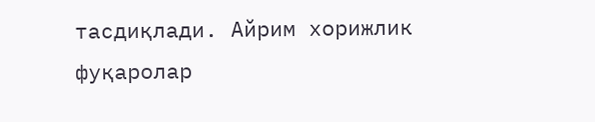тасдиқлади. Айрим хорижлик фуқаролар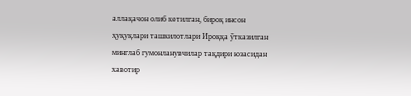аллақачон олиб кетилган, бироқ инсон ҳуқуқлари ташкилотлари Ироққа ўтказилган минглаб гумонланувчилар тақдири юзасидан хавотир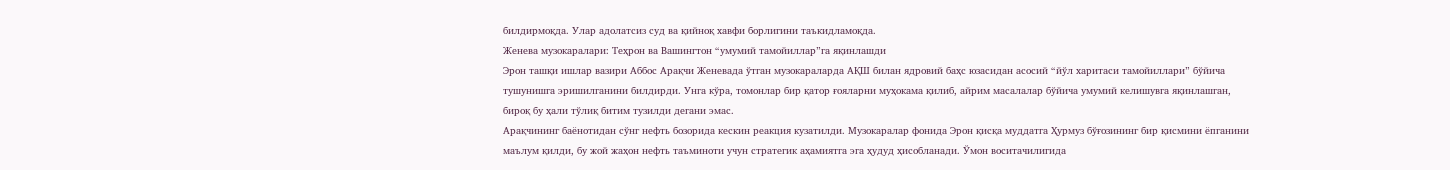билдирмоқда. Улар адолатсиз суд ва қийноқ хавфи борлигини таъкидламоқда.
Женева музокаралари: Теҳрон ва Вашингтон “умумий тамойиллар”га яқинлашди
Эрон ташқи ишлар вазири Аббос Арақчи Женевада ўтган музокараларда АҚШ билан ядровий баҳс юзасидан асосий “йўл харитаси тамойиллари” бўйича тушунишга эришилганини билдирди. Унга кўра, томонлар бир қатор ғояларни муҳокама қилиб, айрим масалалар бўйича умумий келишувга яқинлашган, бироқ бу ҳали тўлиқ битим тузилди дегани эмас.
Арақчининг баёнотидан сўнг нефть бозорида кескин реакция кузатилди. Музокаралар фонида Эрон қисқа муддатга Ҳурмуз бўғозининг бир қисмини ёпганини маълум қилди, бу жой жаҳон нефть таъминоти учун стратегик аҳамиятга эга ҳудуд ҳисобланади. Ўмон воситачилигида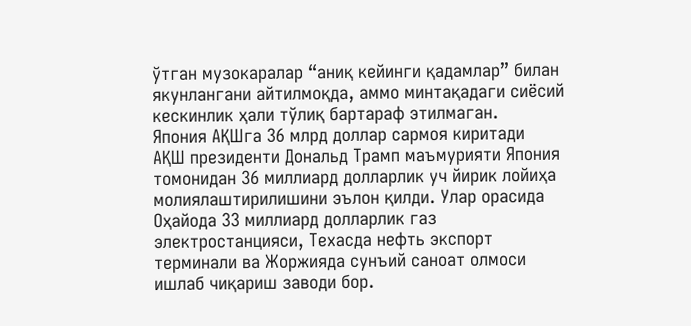ўтган музокаралар “аниқ кейинги қадамлар” билан якунлангани айтилмоқда, аммо минтақадаги сиёсий кескинлик ҳали тўлиқ бартараф этилмаган.
Япония АҚШга 36 млрд доллар сармоя киритади
АҚШ президенти Дональд Трамп маъмурияти Япония томонидан 36 миллиард долларлик уч йирик лойиҳа молиялаштирилишини эълон қилди. Улар орасида Оҳайода 33 миллиард долларлик газ электростанцияси, Техасда нефть экспорт терминали ва Жоржияда сунъий саноат олмоси ишлаб чиқариш заводи бор.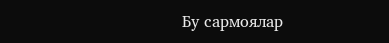Бу сармоялар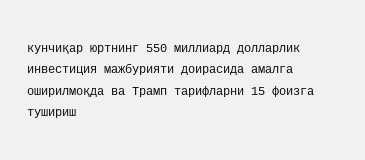кунчиқар юртнинг 550 миллиард долларлик инвестиция мажбурияти доирасида амалга оширилмоқда ва Трамп тарифларни 15 фоизга тушириш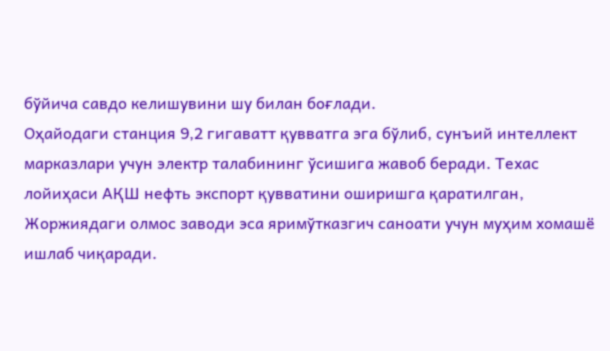бўйича савдо келишувини шу билан боғлади.
Оҳайодаги станция 9,2 гигаватт қувватга эга бўлиб, сунъий интеллект марказлари учун электр талабининг ўсишига жавоб беради. Техас лойиҳаси АҚШ нефть экспорт қувватини оширишга қаратилган, Жоржиядаги олмос заводи эса яримўтказгич саноати учун муҳим хомашё ишлаб чиқаради.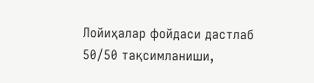Лойиҳалар фойдаси дастлаб 50/50 тақсимланиши,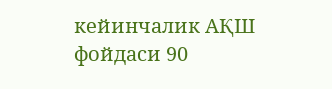кейинчалик АҚШ фойдаси 90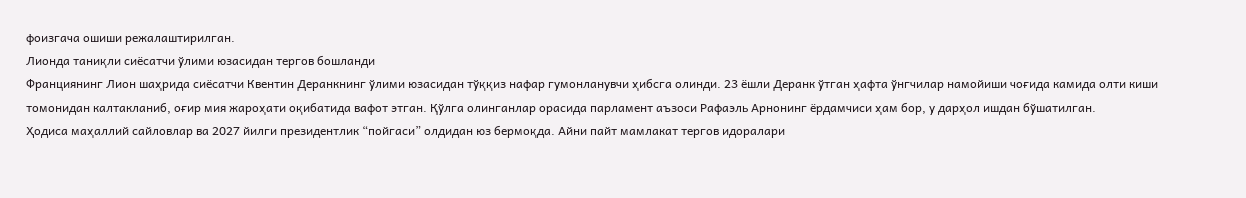фоизгача ошиши режалаштирилган.
Лионда таниқли сиёсатчи ўлими юзасидан тергов бошланди
Франциянинг Лион шаҳрида сиёсатчи Квентин Деранкнинг ўлими юзасидан тўққиз нафар гумонланувчи ҳибсга олинди. 23 ёшли Деранк ўтган ҳафта ўнгчилар намойиши чоғида камида олти киши томонидан калтакланиб, оғир мия жароҳати оқибатида вафот этган. Қўлга олинганлар орасида парламент аъзоси Рафаэль Арнонинг ёрдамчиси ҳам бор, у дарҳол ишдан бўшатилган.
Ҳодиса маҳаллий сайловлар ва 2027 йилги президентлик “пойгаси” олдидан юз бермоқда. Айни пайт мамлакат тергов идоралари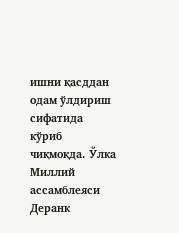ишни қасддан одам ўлдириш сифатида кўриб чиқмоқда. Ўлка Миллий ассамблеяси Деранк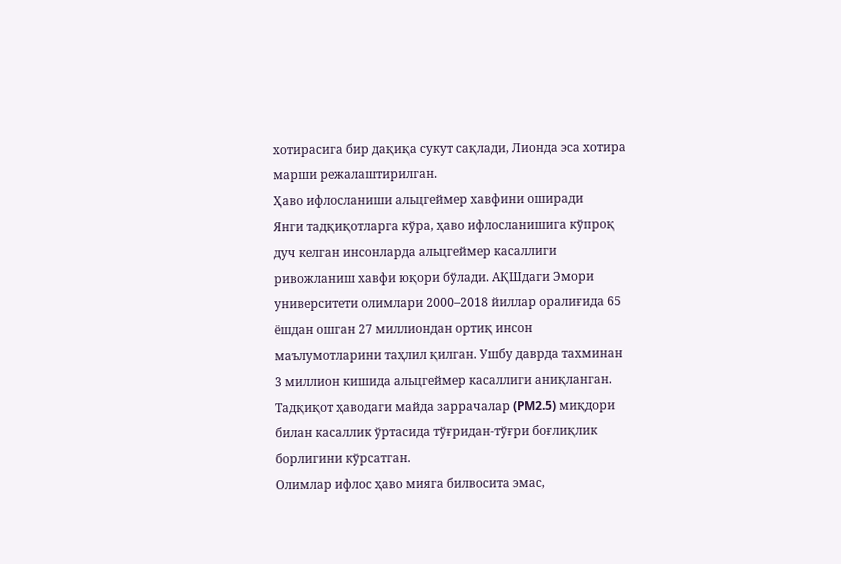хотирасига бир дақиқа сукут сақлади, Лионда эса хотира марши режалаштирилган.
Ҳаво ифлосланиши альцгеймер хавфини оширади
Янги тадқиқотларга кўра, ҳаво ифлосланишига кўпроқ дуч келган инсонларда альцгеймер касаллиги ривожланиш хавфи юқори бўлади. АҚШдаги Эмори университети олимлари 2000–2018 йиллар оралиғида 65 ёшдан ошган 27 миллиондан ортиқ инсон маълумотларини таҳлил қилган. Ушбу даврда тахминан 3 миллион кишида альцгеймер касаллиги аниқланган. Тадқиқот ҳаводаги майда заррачалар (PM2.5) миқдори билан касаллик ўртасида тўғридан-тўғри боғлиқлик борлигини кўрсатган.
Олимлар ифлос ҳаво мияга билвосита эмас,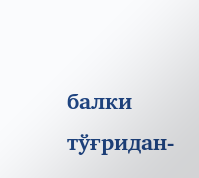балки тўғридан-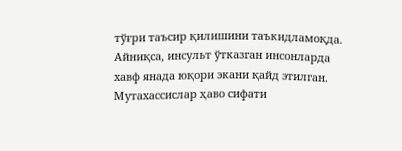тўғри таъсир қилишини таъкидламоқда. Айниқса, инсульт ўтказган инсонларда хавф янада юқори экани қайд этилган. Мутахассислар ҳаво сифати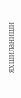яхшиланиши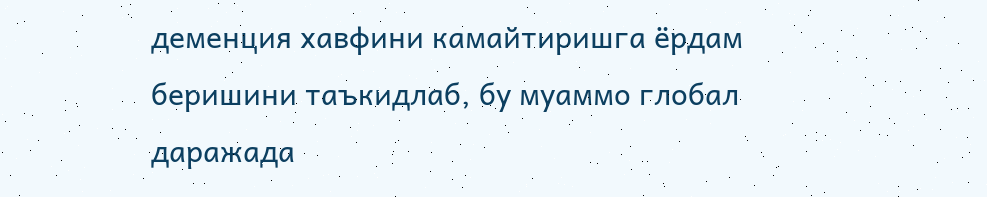деменция хавфини камайтиришга ёрдам беришини таъкидлаб, бу муаммо глобал даражада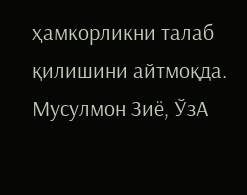ҳамкорликни талаб қилишини айтмоқда.
Мусулмон Зиё, ЎзА